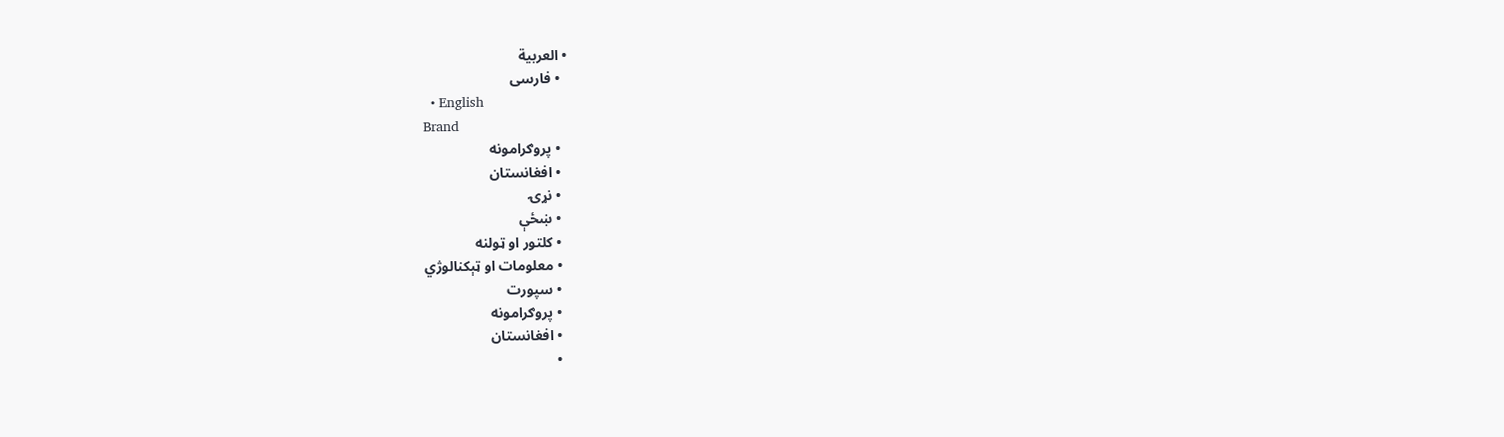• العربية
  • فارسی
  • English
Brand
  • پروګرامونه
  • افغانستان
  • نړۍ
  • ښځې
  • کلتور او ټولنه
  • معلومات او ټېکنالوژي
  • سپورت
  • پروګرامونه
  • افغانستان
  •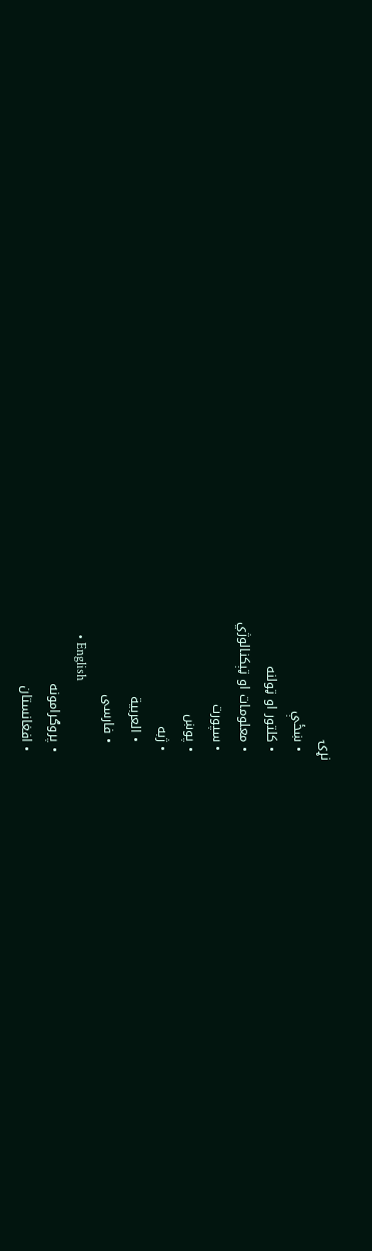نړۍ
  • ښځې
  • کلتور او ټولنه
  • معلومات او ټېکنالوژي
  • سپورت
  • پوښ
  • ژبه
    • العربية
    • فارسی
    • English
  • پروګرامونه
  • افغانستان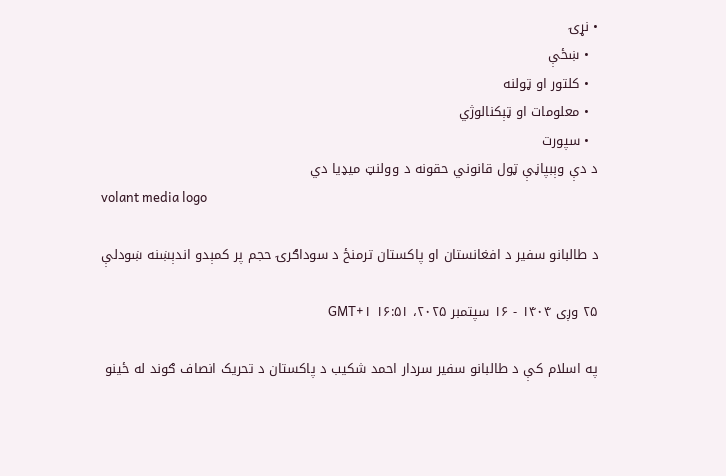• نړۍ
  • ښځې
  • کلتور او ټولنه
  • معلومات او ټېکنالوژي
  • سپورت
د دې وېبپاڼې ټول قانوني حقونه د وولنټ میډیا دي
volant media logo

د طالبانو سفیر د افغانستان او پاکستان ترمنځ د سوداګرۍ حجم پر کمېدو اندېښنه ښودلې

۲۵ وږی ۱۴۰۴ - ۱۶ سپتمبر ۲۰۲۵، ۱۶:۵۱ GMT+۱

په اسلام کې د طالبانو سفیر سردار احمد شکیب د پاکستان د تحریک انصاف ګوند له ځینو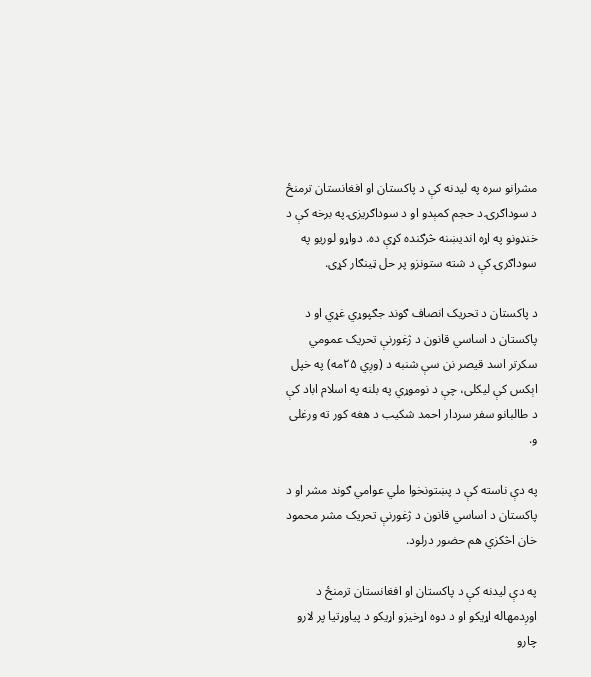مشرانو سره په لیدنه کې د پاکستان او افغانستان ترمنځ د سوداګرۍ د حجم کمېدو او د سوداګریزۍ په برخه کې د خنډونو په اړه اندیښنه څرګنده کړې ده. دواړو لوریو په سوداګرۍ کې د شته ستونزو پر حل ټینګار کړی.

د پاکستان د تحریک انصاف ګوند جګپوړي غړي او د پاکستان د اساسي قانون د ژغورنې تحریک عمومي سکرتر اسد قیصر نن سې شنبه د (وږي ۲۵مه) په خپل اېکس کې لیکلی، چې د نوموړي په بلنه په اسلام اباد کې د طالبانو سفر سردار احمد شکیب د هغه کور ته ورغلی و.

په دې ناسته کې د پښتونخوا ملي عوامي ګوند مشر او د پاکستان د اساسي قانون د ژغورنې تحریک مشر محمود خان اڅکزي هم حضور درلود.

په دې لیدنه کې د پاکستان او افغانستان ترمنځ د اوږدمهاله اړیکو او د دوه اړخیزو اړیکو د پیاوړتیا پر لارو چارو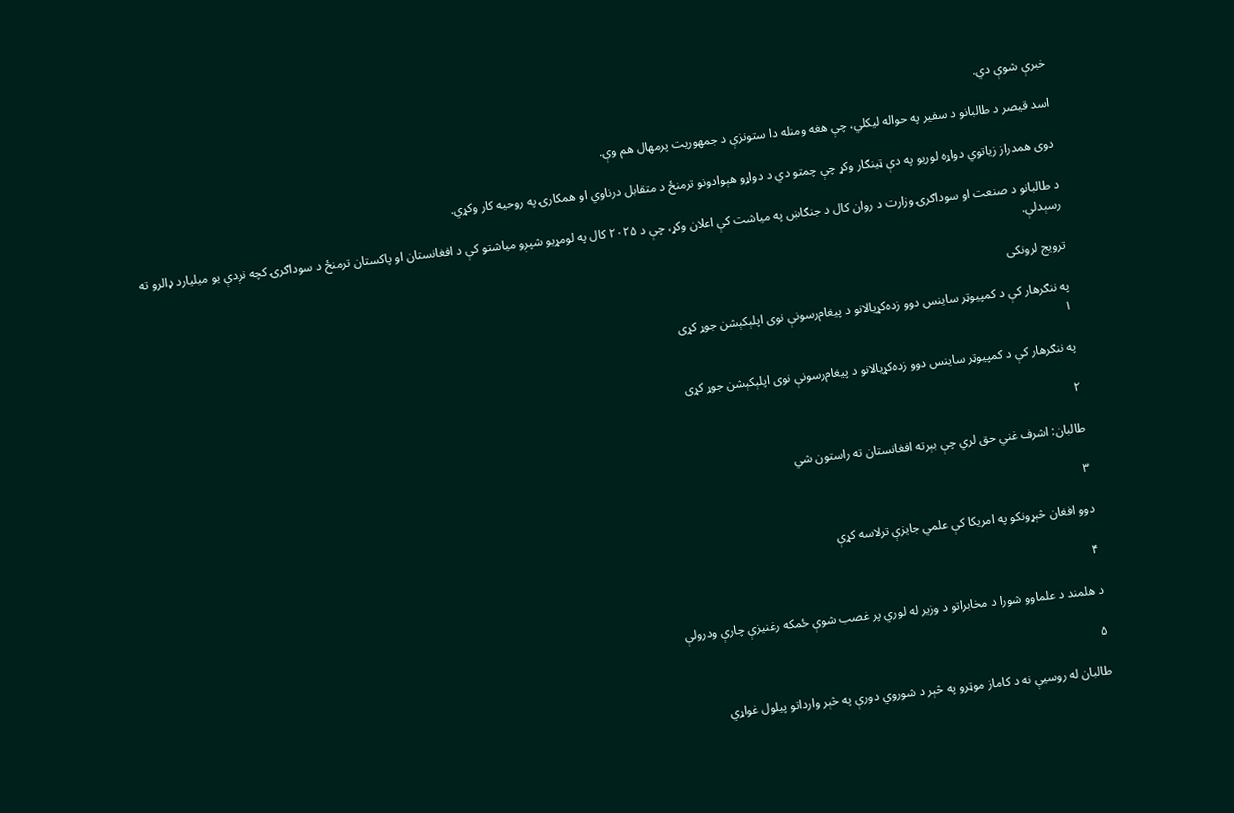خبرې شوې دي.

اسد قیصر د طالبانو د سفیر په حواله لیکلي، چې هغه ومنله دا ستونزې د جمهوریت پرمهال هم وې.

دوی همدراز زیاتوي دواړه لوریو په دې ټینګار وکړ چې چمتو دي د دواړو هېوادونو ترمنځ د متقابل درناوي او همکارۍ په روحیه کار وکړي.

د طالبانو د صنعت او سوداګرۍ وزارت د روان کال د جنګاښ په میاشت کې اعلان وکړ، چې د ۲۰۲۵ کال په لومړیو شپږو میاشتو کې د افغانستان او پاکستان ترمنځ د سوداګرۍ کچه نږدې یو میلیارد ډالرو ته رسېدلې.

ترویج لرونکی

په ننګرهار کې د کمپیوټر ساینس دوو زده‌کړیالانو د پیغام‌رسونې نوی اپلېکېشن جوړ کړی
۱

په ننګرهار کې د کمپیوټر ساینس دوو زده‌کړیالانو د پیغام‌رسونې نوی اپلېکېشن جوړ کړی

۲

طالبان: اشرف غني حق لري چې بېرته افغانستان ته راستون شي

۳

دوو افغان څېړونکو په امریکا کې علمي جایزې ترلاسه کړې

۴

د هلمند د علماوو شورا د مخابراتو د وزیر له لوري پر غصب شوې ځمکه رغنیزې چارې ودرولې

۵

طالبان له روسیې نه د کاماز موټرو په څېر د شوروي دورې په څېر وارداتو پیلول غواړي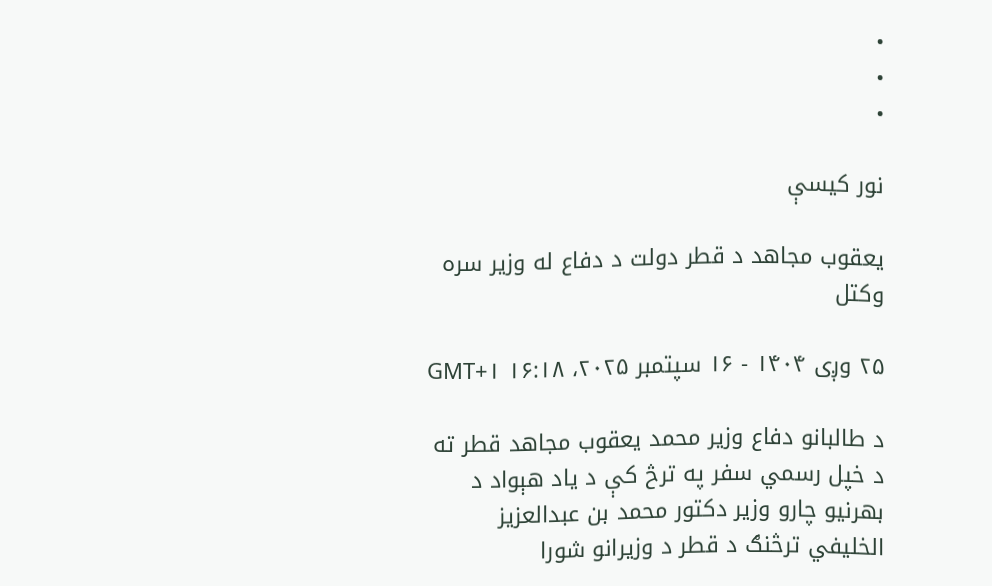•
•
•

نور کیسې

یعقوب مجاهد د قطر دولت د دفاع له وزیر سره وکتل

۲۵ وږی ۱۴۰۴ - ۱۶ سپتمبر ۲۰۲۵، ۱۶:۱۸ GMT+۱

د طالبانو دفاع وزیر محمد یعقوب مجاهد قطر ته د خپل رسمي سفر په ترڅ کې د یاد هېواد د بهرنیو چارو وزیر دکتور محمد بن عبدالعزیز الخلیفي ترڅنګ د قطر د وزیرانو شورا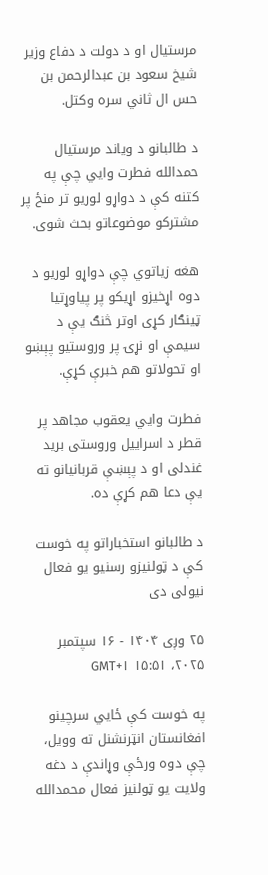مرستیال او د دولت د دفاع وزیر شیخ سعود بن عبدالرحمن بن حس ال ثاني سره وکتل.

د طالبانو د ویاند مرستیال حمدالله فطرت وایي چې په کتنه کې د دواړو لوریو تر منځ پر مشترکو موضوعاتو بحث شوی.

هغه زیاتوي چې دواړو لوریو د دوه اړخیزو اړیکو پر پیاوړتیا ټینګار کړی اوتر څنګ یې د سیمې او نړۍ پر وروستیو پېښو او تحولاتو هم خبرې کړې.

فطرت وایي یعقوب مجاهد پر قطر د اسراییل وروستی برید غندلی او د پېښې قربانیانو ته یې دعا هم کړې ده.

د طالبانو استخباراتو په خوست کې د ټولنیزو رسنیو یو فعال نیولی دی

۲۵ وږی ۱۴۰۴ - ۱۶ سپتمبر ۲۰۲۵، ۱۵:۵۱ GMT+۱

په خوست کې ځایي سرچینو افغانستان انټرنشنل ته وویل، چې دوه ورځې وړاندې د دغه ولایت یو ټولنیز فعال محمدالله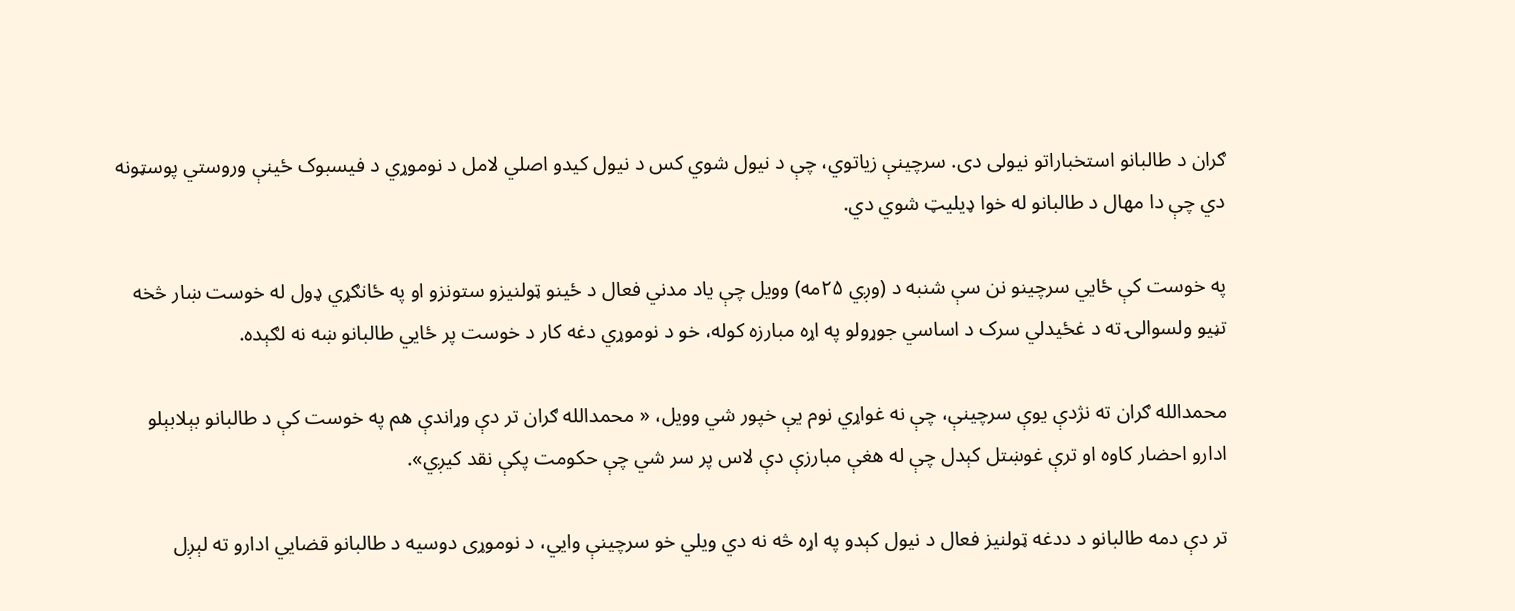ګران د طالبانو استخباراتو نیولی دی. سرچینې زیاتوي، چې د نیول شوي کس د نیول کیدو اصلي لامل د نوموړي د فیسبوک ځینې وروستي پوسټونه دي چې دا مهال د طالبانو له خوا ډیليټ شوي دي.

په خوست کې ځايي سرچینو نن سې شنبه د (وږي ۲۵مه) وویل چې یاد مدني فعال د ځینو ټولنیزو ستونزو او په ځانګړي ډول له خوست ښار څخه تڼیو ولسوالۍ ته د غځیدلي سرک د اساسي جوړولو په اړه مبارزه کوله، خو د نوموړي دغه کار د خوست پر ځایي طالبانو ښه نه لګېده.

محمدالله ګران ته نژدې یوې سرچینې، چې نه غواړي نوم یې خپور شي وویل، « محمدالله ګران تر دې وړاندې هم په خوست کې د طالبانو بېلابېلو ادارو احضار کاوه او ترې غوښتل کېدل چې له هغې مبارزې دې لاس پر سر شي چې حکومت پکې نقد کیږي».

تر دې دمه طالبانو د ددغه ټولنیز فعال د نیول کېدو په اړه څه نه دي ویلي خو سرچینې وايي، د نوموړی دوسیه د طالبانو قضايي ادارو ته لېږل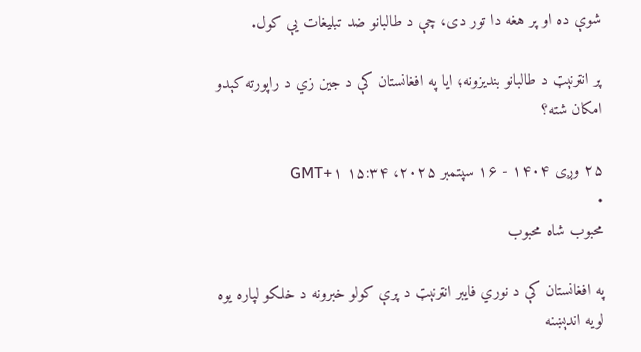شوې ده او پر هغه دا تور دی، چې د طالبانو ضد تبلیغات یې کول.

پر انټرنېټ د طالبانو بندیزونه؛ ایا په افغانستان کې د جین زي د راپورته کېدو امکان شته؟

۲۵ وږی ۱۴۰۴ - ۱۶ سپتمبر ۲۰۲۵، ۱۵:۳۴ GMT+۱
•
محبوب‌ شاه محبوب

په افغانستان کې د نوري فایبر انټرنېټ د پرې کولو خبرونه د خلکو لپاره یوه لویه اندېښنه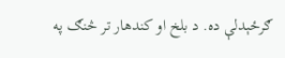ګرځېدلې ده. د بلخ او کندهار تر څنګ په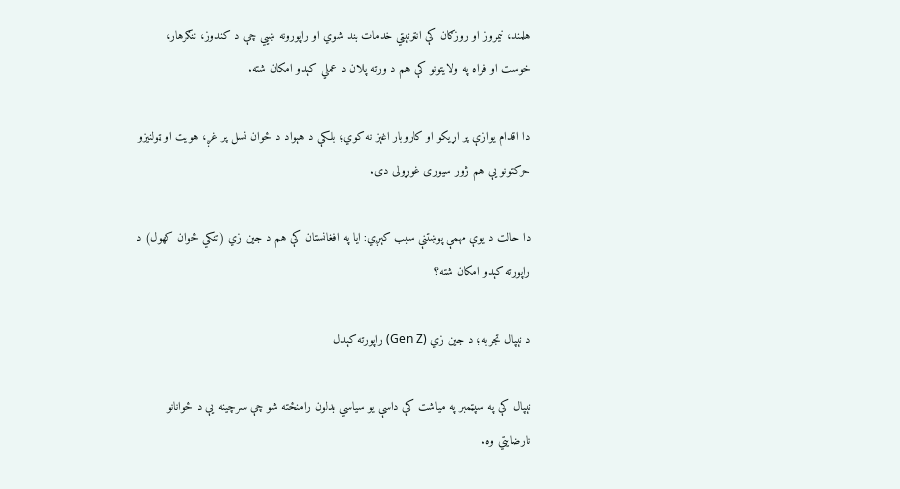هلمند، نیمروز او روزګان کې انټرنېټي خدمات بند شوي او راپورونه ښيي چې د کندوز، ننګرهار، خوست او فراه په ولایتونو کې هم د ورته پلان د عملي کېدو امکان شته.

دا اقدام یوازې پر اړیکو او کاروبار اغېز نه کوي؛ بلکې د هېواد د ځوان نسل پر غږ، هویت او ټولنیزو حرکتونو یې هم ژور سیوری غوړولی دی.

دا حالت د یوې مهمې پوښتنې سبب کېږي: ایا په افغانستان کې هم د جین زي (تنکي ځوان کهول) د راپورته کېدو امکان شته؟

د نېپال تجربه؛ د جین زي (Gen Z) راپورته کېدل

نېپال کې په سپټمبر په میاشت کې داسې یو سیاسي بدلون رامنځته شو چې سرچینه یې د ځوانانو نارضایتي وه.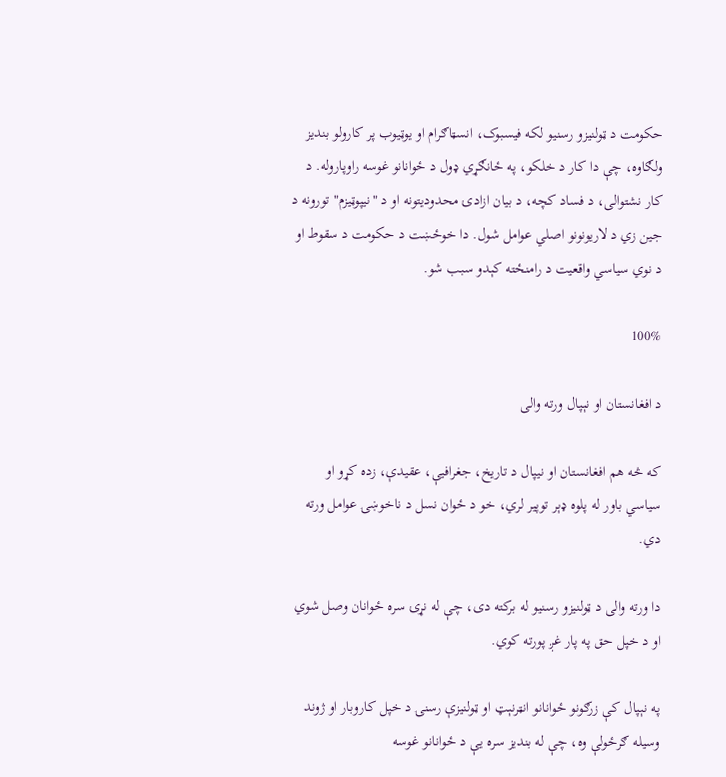حکومت د ټولنیزو رسنیو لکه فیسبوک، انسټاګرام او یوټیوب پر کارولو بندیز ولګاوه، چې دا کار د خلکو، په ځانګړي ډول د ځوانانو غوسه راوپاروله. د کار نشتوالی، د فساد کچه، د بیان ازادۍ محدودیتونه او د "نیپوټیزم" تورونه د جین زي د لاریونونو اصلي عوامل شول. دا خوځښت د حکومت د سقوط او د نوي سیاسي واقعیت د رامنځته کېدو سبب شو.

100%

د افغانستان او نېپال ورته والی

که څه هم افغانستان او نیپال د تاریخ، جغرافیې، عقیدې، زده کړو او سیاسي باور له پلوه ډېر توپیر لري، خو د ځوان نسل د ناخوښۍ عوامل ورته دي.

دا ورته والی د ټولنیزو رسنیو له برکته دی، چې له نړۍ سره ځوانان وصل شوي او د خپل حق په پار غږ پورته کوي.

په نېپال کې زرګونو ځوانانو انټرنېټ او ټولنیزې رسنۍ د خپل کاروبار او ژوند وسیله ګرځولې وه، چې له بندیز سره یې د ځوانانو غوسه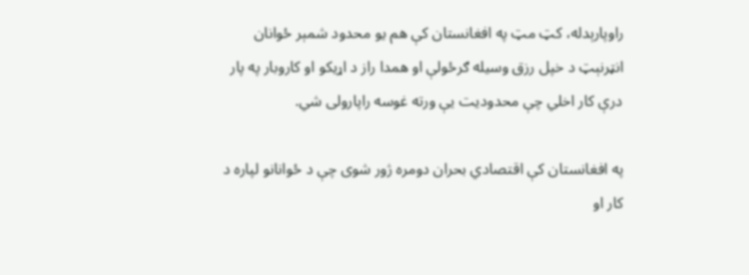راوپارېدله، کټ مټ په افغانستان کې هم یو محدود شمېر ځوانان انټرنېټ د خپل رزق وسیله ګرځولې او همدا راز د اړیکو او کاروبار په پار درې کار اخلي چې محدودیت یې ورته غوسه راپارولی شي.

په افغانستان کې اقتصادي بحران دومره ژور شوی چې د ځوانانو لپاره د کار او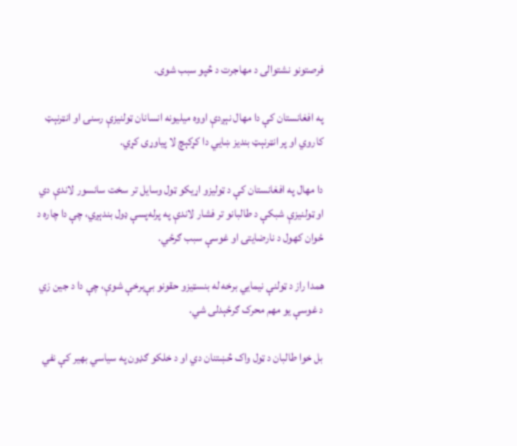فرصتونو نشتوالی د مهاجرت د څپو سبب شوی.

په افغانستان کې دا مهال نېږدې اووه میلیونه انسانان ټولنیزې رسنۍ او انټرنېټ کاروي او پر انټرنېټ بندیز ښايي دا کړکېچ لا پیاوړی کړي.

دا مهال په افغانستان کې د ټولیزو اړیکو ټول وسایل تر سخت سانسور لاندې دي او ټولنیزې شبکې د طالبانو تر فشار لاندې په پرله‌پسې ډول بندېږي، چې دا چاره د ځوان کهول د نارضایتۍ او غوسې سبب ګرځي.

همدا راز د ټولنې نیمایي برخه له بنسټیزو حقونو بې‌برخې شوې، چې دا د جین زي د غوسې یو مهم محرک ګرځېدلی شي.

بل خوا طالبان د ټول واک څښتنان دي او د خلکو ګډون په سیاسي بهیر کې نفي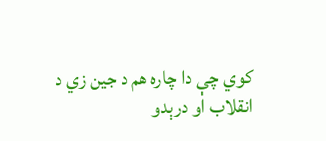کوي چې دا چاره هم د جین زي د انقلاب او درېدو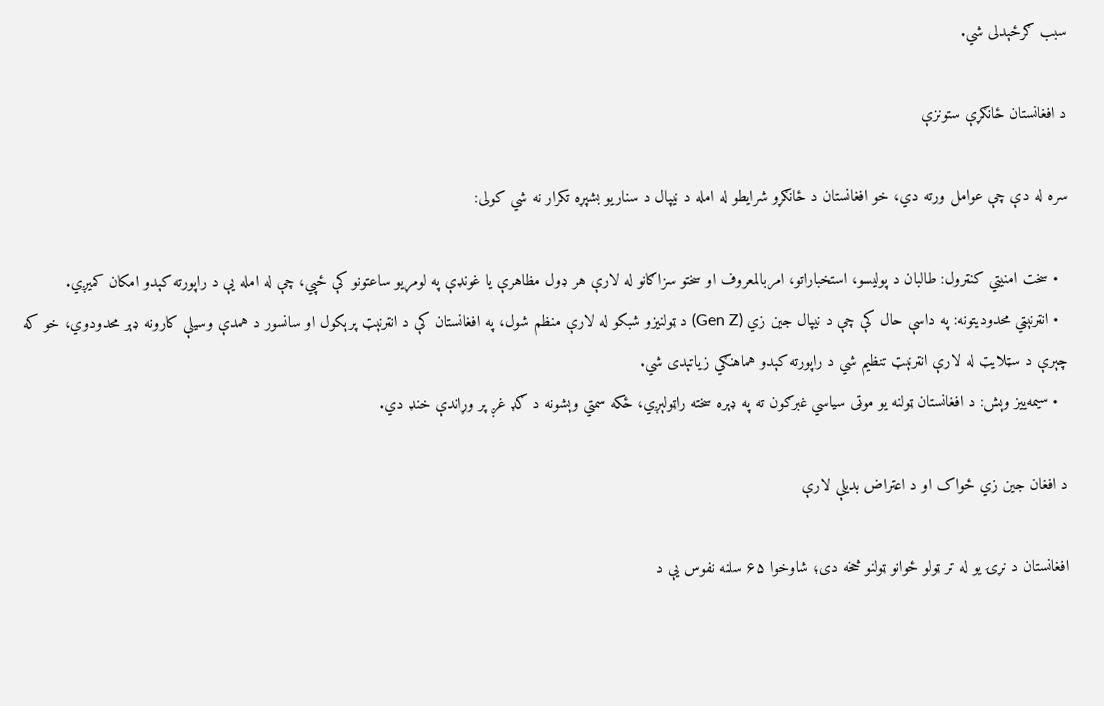سبب ګرځېدلی شي.

د افغانستان ځانګړې ستونزې

سره له دې چې عوامل ورته دي، خو افغانستان د ځانګړو شرایطو له امله د نیپال د سناریو بشپړه تکرار نه شي کولی:

  • سخت امنیتي کنټرول: طالبان د پولیسو، استخباراتو، امربالمعروف او سختو سزاګانو له لارې هر ډول مظاهرې یا غونډې په لومړیو ساعتونو کې ځپي، چې له امله یې د راپورته کېدو امکان کمیږي.
  • انټرنېټي محدودیتونه: په داسې حال کې چې د نیپال جین زي (Gen Z) د ټولنیزو شبکو له لارې منظم شول، په افغانستان کې د انټرنېټ پرېکول او سانسور د همدې وسیلې کارونه ډېر محدودوي، خو که چېرې د سټلایټ له لارې انټرنېټ تنظیم شي د راپورته کېدو هماهنګي زیاتېدی شي.
  • سیمه‌ییز وېش: د افغانستان ټولنه یو موټی سیاسي غبرګون ته په ډېره سخته راټولېږي، ځکه سمتي وېشونه د ګډ غږ پر وړاندې خنډ دي.

د افغان جین زي ځواک او د اعتراض بدیلې لارې

افغانستان د نړۍ یو له تر ټولو ځوانو ټولنو څخه دی؛ شاوخوا ۶۵ سلنه نفوس یې د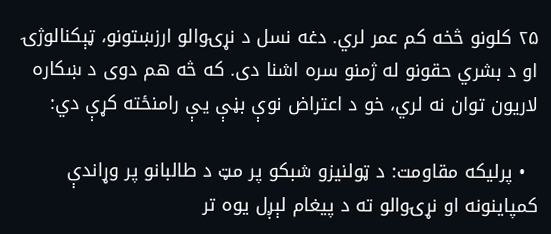۲۵ کلونو څخه کم عمر لري. دغه نسل د نړۍوالو ارزښتونو، ټېکنالوژۍ او د بشري حقونو له ژمنو سره اشنا دی. که څه هم دوی د ښکاره لاریون توان نه لري، خو د اعتراض نوې بڼې یې رامنځته کړې دي:

  • پرلیکه مقاومت: د ټولنیزو شبکو پر مټ د طالبانو پر وړاندې کمپاینونه او نړۍوالو ته د پیغام لېږل یوه تر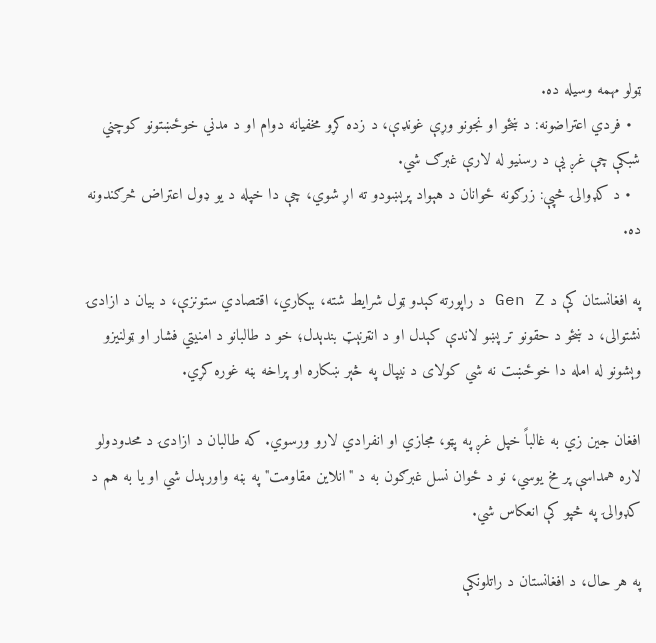ټولو مهمه وسیله ده.
  • فردي اعتراضونه: د ښځو او نجونو وړې غونډې، د زده کړو مخفیانه دوام او د مدني خوځښتونو کوچني شبکې چې غږ یې د رسنیو له لارې غبرګ شي.
  • د کډوالۍ څپې: زرګونه ځوانان د هېواد پرېښودو ته اړ شوي، چې دا خپله د یو ډول اعتراض څرګندونه ده.

په افغانستان کې د Gen Z د راپورته کېدو ټول شرایط شته، بېکاري، اقتصادي ستونزې، د بیان د ازادۍ نشتوالی، د ښځو د حقونو تر پښو لاندې کېدل او د انټرنېټ بندېدل؛ خو د طالبانو د امنیتي فشار او ټولنیزو وېشونو له امله دا خوځښت نه شي کولای د نیپال په څېر ښکاره او پراخه بڼه غوره کړي.

افغان جین زي به غالباً خپل غږ په پټو، مجازي او انفرادي لارو ورسوي. که طالبان د ازادۍ د محدودولو لاره همداسې پر مخ یوسي، نو د ځوان نسل غبرګون به د "انلاین مقاومت" په بڼه واورېدل شي او یا به هم د کډوالۍ په څپو کې انعکاس شي.

په هر حال، د افغانستان د راتلونکې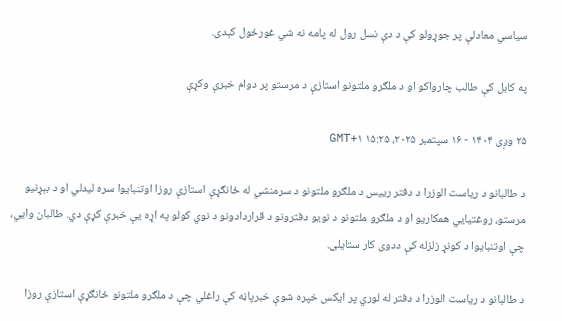سیاسي معادلې پر جوړولو کې د دې نسل رول له پامه نه شي غورځول کېدی.

په کابل کې طالب چارواکو او د ملګرو ملتونو استازې د مرستو پر دوام خبرې وکړې

۲۵ وږی ۱۴۰۴ - ۱۶ سپتمبر ۲۰۲۵، ۱۵:۲۵ GMT+۱

د طالبانو د ریاست‌ الوزرا د دفتر رییس د ملګرو ملتونو د سرمنشي له ځانګړې استازې روزا اوتنبایوا سره لیدلي او د بېړنیو مرستو، روغتیايي همکاریو او د ملګرو ملتونو د نویو دفترونو د قراردادونو د نوي کولو په اړه یې خبرې کړې دي. طالبان وايي، چې اوتنبایوا د کونړ زلزله کې ددوی کار ستایلی.

د طالبانو د ریاست الوزرا د دفتر له لوري پر ایکس خپره شوې خبرپاڼه کې راغلي چې د ملګرو ملتونو ځانګړې استازې روزا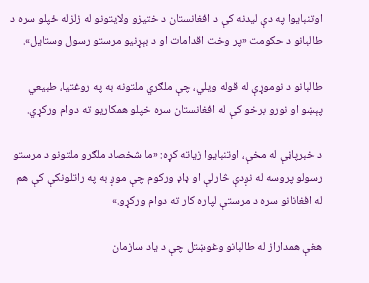اوتنبایوا په دې لیدنه کې د افغانستان د ختیزو ولایتونو له زلزله‌ ځپلو سره د طالبانو د حکومت «پر وخت اقدامات او د بېړنیو مرستو رسول وستایل».

طالبانو د نوموړې له قوله ویلي، چې ملګري ملتونه به په روغتیا، طبیعي پېښو او نورو برخو کې له افغانستان سره خپلو همکاریو ته دوام ورکړي.

د خبرپاڼې له مخې، اوتنبایوا زیاته کړه: «ما شخصاد ملګرو ملتونو د مرستو رسولو پروسه له نږدې څارلې او ډاډ ورکوم چې موږ به په راتلونکې کې هم له افغانانو سره د مرستې لپاره کار ته دوام ورکړو.»

هغې همداراز له طالبانو وغوښتل چې د یاد سازمان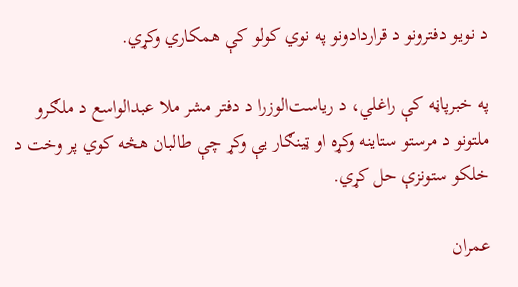د نویو دفترونو د قراردادونو په نوي کولو کې همکاري وکړي.

په خبرپاڼه کې راغلي، د ریاست‌الوزرا د دفتر مشر ملا عبدالواسع د ملګرو ملتونو د مرستو ستاینه وکړه او ټینګار یې وکړ چې طالبان هڅه کوي پر وخت د خلکو ستونزې حل کړي.

عمران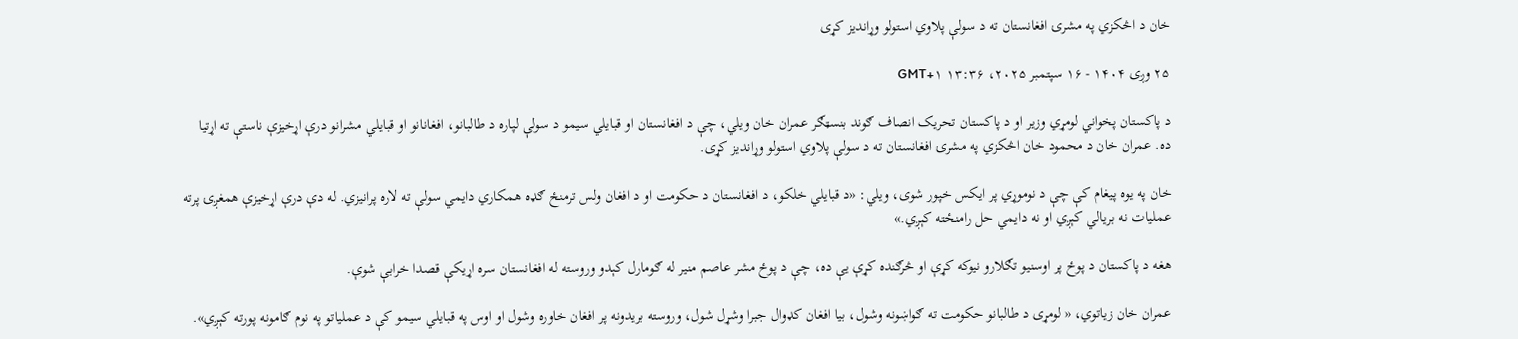خان د اڅکزي په مشرۍ افغانستان ته د سولې پلاوي استولو وړاندیز کړی

۲۵ وږی ۱۴۰۴ - ۱۶ سپتمبر ۲۰۲۵، ۱۳:۳۶ GMT+۱

د پاکستان پخواني لومړي وزیر او د پاکستان تحریک انصاف ګوند بنسټګر عمران خان ویلي، چې د افغانستان او قبایلي سیمو د سولې لپاره د طالبانو، افغانانو او قبایلي مشرانو درې اړخیزې ناستې ته اړتیا ده. عمران خان د محمود خان اڅکزي په مشرۍ افغانستان ته د سولې پلاوي استولو وړاندیز کړی.

خان په یوه پیغام کې چې د نوموړي پر ایکس خپور شوی، ویلي: «د قبایلي خلکو، د افغانستان د حکومت او د افغان ولس ترمنځ ګډه همکاري دایمي سولې ته لاره پرانیزي. له دې درې اړخیزې همغږۍ پرته عملیات نه بریالي کېږي او نه دایمي حل رامنځته کېږي.»

هغه د پاکستان د پوځ پر اوسنیو تګلارو نیوکه کړې او څرګنده کړې یې ده، چې د پوځ مشر عاصم منیر له ګومارل کېدو وروسته له افغانستان سره اړیکې قصدا خرابې شوې.

عمران خان زیاتوي، « لومړی د طالبانو حکومت ته ګواښونه وشول، بیا افغان کډوال جبرا وشړل شول، وروسته بریدونه پر افغان خاوره وشول او اوس په قبایلي سیمو کې د عملیاتو په نوم ګامونه پورته کېږي».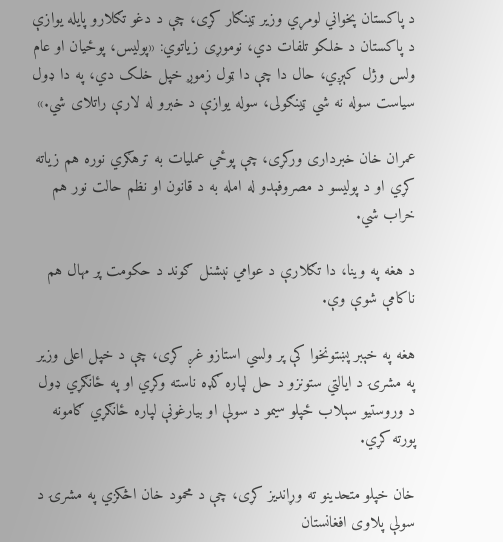د پاکستان پخواني لومړي وزیر ټینګار کړی، چې د دغو تګلارو پایله یوازې د پاکستان د خلکو تلفات دي، نوموړی زیاتوي: «پولیس، پوځیان او عام ولس وژل کېږي، حال دا چې دا ټول زموږ خپل خلک دي، په دا ډول سیاست سوله نه شي ټينګولی، سوله یوازې د خبرو له لارې راتلای شي.»

عمران خان خبرداری ورکړی، چې پوځي عملیات به ترهګري نوره هم زیاته کړي او د پولیسو د مصروفېدو له امله به د قانون او نظم حالت نور هم خراب شي.

د هغه په وینا، دا تګلارې د عوامي نېشنل ګوند د حکومت پر مهال هم ناکامې شوې وې.

هغه په خېبر پښتونخوا کې پر ولسي استازو غږ کړی، چې د خپل اعلی وزیر په مشرۍ د ایالتي ستونزو د حل لپاره ګډه ناسته وکړي او په ځانګړي ډول د وروستیو سېلاب ځپلو سیمو د سولې او بیارغونې لپاره ځانګړي ګامونه پورته کړي.

خان خپلو متحدینو ته وړاندیز کړی، چې د محمود خان اڅکزي په مشرۍ د سولې پلاوی افغانستان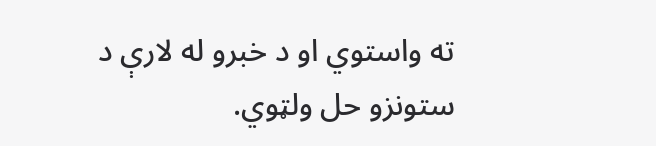ته واستوي او د خبرو له لارې د ستونزو حل ولټوي.